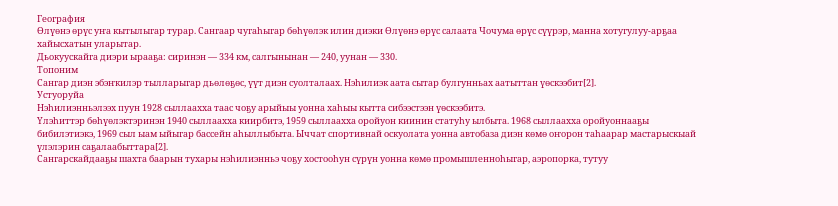География
Өлүөнэ өрүс уҥа кытылыгар турар. Сангаар чугаһыгар бөһүөлэк илин диэки Өлүөнэ өрүс салаата Чочума өрүс сүүрэр, манна хотугулуу-арҕаа хайысхатын уларытар.
Дьокуускайга диэри ырааҕа: сиринэн — 334 км, салгынынан — 240, уунан — 330.
Топоним
Сангар диэн эбэҥкилэр тылларыгар дьөлөҕөс, үүт диэн суолталаах. Нэһилиэк аата сытар булгунньах аатыттан үөскээбит[2].
Устуоруйа
Нэһилиэнньэлээх пуун 1928 сыллаахха таас чоҕу арыйыы уонна хаһыы кытта сибээстээн үөскээбитэ.
Үлэһиттэр бөһүөлэктэринэн 1940 сыллаахха киирбитэ, 1959 сыллаахха оройуон киинин статуһу ылбыта. 1968 сыллаахха оройуоннааҕы бибилэтиэкэ, 1969 сыл ыам ыйыгар бассейн аһыллыбыта. Ыччат спортивнай оскуолата уонна автобаза диэн көмө оҥорон таһаарар мастарыскыай үлэлэрин саҕалаабыттара[2].
Сангарскайдааҕы шахта баарын тухары нэһилиэнньэ чоҕу хостооһун сүрүн уонна көмө промышленноһыгар, аэропорка, тутуу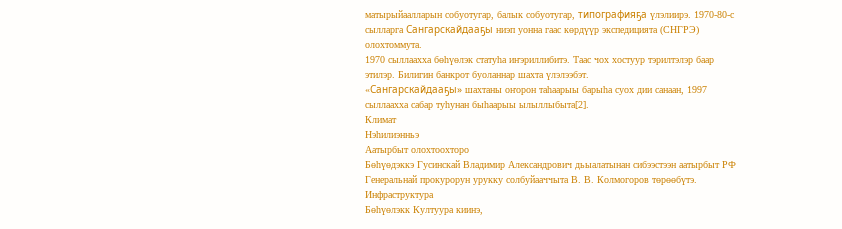матырыйаалларын собуотугар, балык собуотугар, типографияҕа үлэлиирэ. 1970-80-с сылларга Сангарскайдааҕы ниэп уонна гаас көрдүүр экспедицията (СНГРЭ) олохтоммута.
1970 сыллаахха бөһүөлэк статуһа иҥэриллибитэ. Таас чох хостуур тэрилтэлэр баар этилэр. Билигин банкрот буоланнар шахта үлэлээбэт.
«Сангарскайдааҕы» шахтаны оҥорон таһаарыы барыһа суох дии санаан, 1997 сыллаахха сабар туһунан быһаарыы ылыллыбыта[2].
Климат
Нэһилиэнньэ
Аатырбыт олохтоохторо
Бөһүөдэккэ Гусинскай Владимир Александрович дьыалатынан сибээстээн аатырбыт РФ Генеральнай прокурорун урукку солбуйааччыта В. В. Колмогоров төрөөбүтэ.
Инфраструктура
Бөһүөлэкк Култуура киинэ,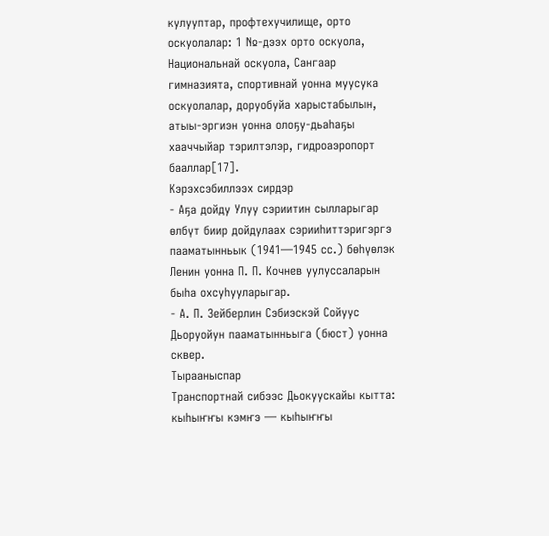кулууптар, профтехучилище, орто оскуолалар: 1 №-дээх орто оскуола, Национальнай оскуола, Сангаар гимназията, спортивнай уонна муусука оскуолалар, доруобуйа харыстабылын, атыы-эргиэн уонна олоҕу-дьаһаҕы хааччыйар тэрилтэлэр, гидроаэропорт бааллар[17].
Кэрэхсэбиллээх сирдэр
- Аҕа дойду Улуу сэриитин сылларыгар өлбүт биир дойдулаах сэрииһиттэригэргэ пааматынньык (1941—1945 сс.) бөһүөлэк Ленин уонна П. П. Кочнев уулуссаларын быһа охсуһууларыгар.
- А. П. Зейберлин Сэбиэскэй Сойуус Дьоруойун пааматынньыга (бюст) уонна сквер.
Тырааныспар
Транспортнай сибээс Дьокуускайы кытта: кыһыҥҥы кэмҥэ — кыһыҥҥы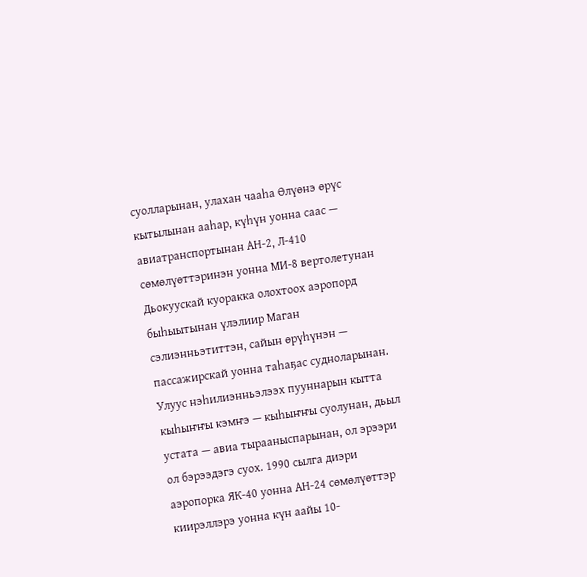суолларынан, улахан чааһа Өлүөнэ өрүс кытылынан ааһар, күһүн уонна саас — авиатранспортынан АН-2, Л-410 сөмөлүөттэринэн уонна МИ-8 вертолетунан Дьокуускай куоракка олохтоох аэропорд быһыытынан үлэлиир Маган сэлиэнньэтиттэн, сайын өрүһүнэн — пассажирскай уонна таһаҕас судноларынан. Улуус нэһилиэнньэлээх пууннарын кытта кыһыҥҥы кэмҥэ — кыһыҥҥы суолунан, дьыл устата — авиа тырааныспарынан, ол эрээри ол бэрээдэгэ суох. 1990 сылга диэри аэропорка ЯК-40 уонна АН-24 сөмөлүөттэр киирэллэрэ уонна күн аайы 10-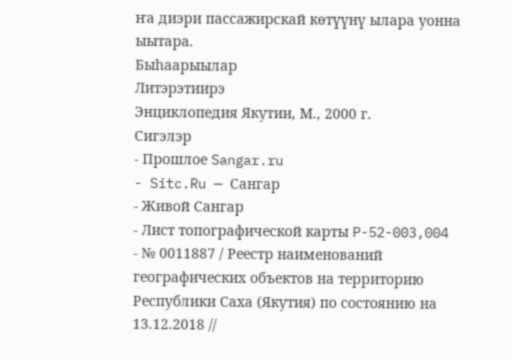ҥа диэри пассажирскай көтүүнү ылара уонна ыытара.
Быһаарыылар
Литэрэтиирэ
Энциклопедия Якутии, М., 2000 г.
Сигэлэр
- Прошлое Sangar.ru
- Sitc.Ru — Сангар
- Живой Сангар
- Лист топографической карты P-52-003,004
- № 0011887 / Реестр наименований географических объектов на территорию Республики Саха (Якутия) по состоянию на 13.12.2018 //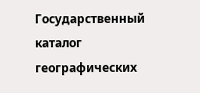Государственный каталог географических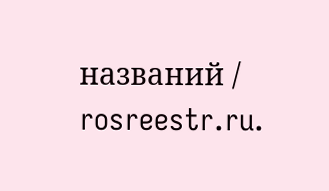названий / rosreestr.ru.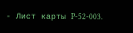- Лист карты P-52-003.